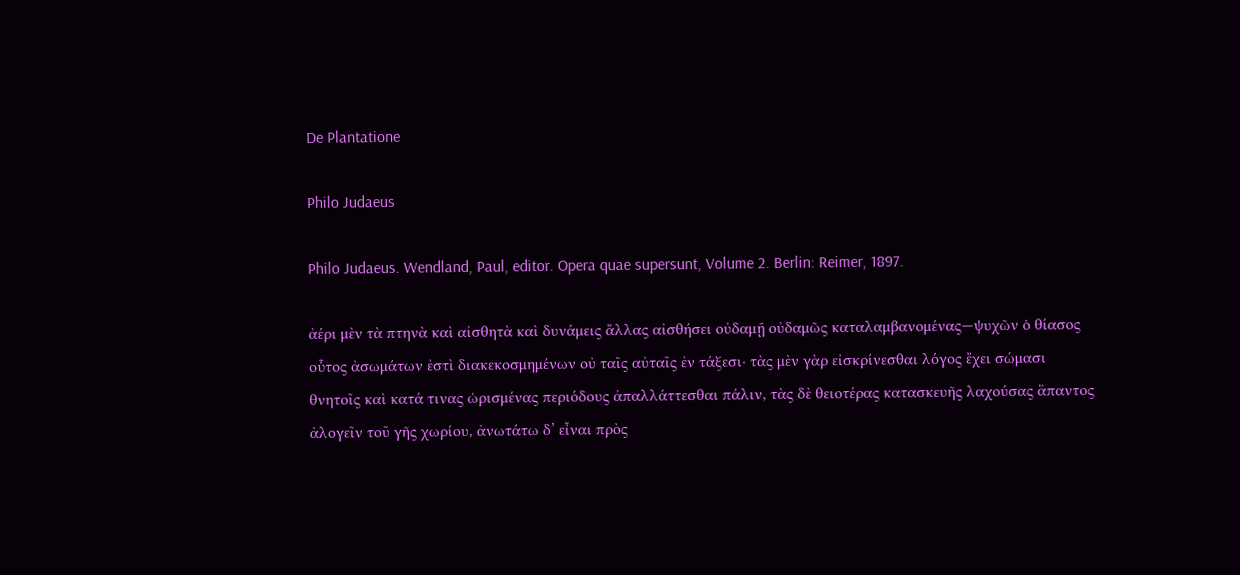De Plantatione

Philo Judaeus

Philo Judaeus. Wendland, Paul, editor. Opera quae supersunt, Volume 2. Berlin: Reimer, 1897.

ἀέρι μὲν τὰ πτηνὰ καὶ αἰσθητὰ καὶ δυνάμεις ἄλλας αἰσθήσει οὐδαμῇ οὐδαμῶς καταλαμβανομένας—ψυχῶν ὁ θίασος οὗτος ἀσωμάτων ἐστὶ διακεκοσμημένων οὐ ταῖς αὐταῖς ἐν τάξεσι· τὰς μὲν γὰρ εἰσκρίνεσθαι λόγος ἔχει σώμασι θνητοῖς καὶ κατά τινας ὡρισμένας περιόδους ἀπαλλάττεσθαι πάλιν, τὰς δὲ θειοτέρας κατασκευῆς λαχούσας ἅπαντος ἀλογεῖν τοῦ γῆς χωρίου, ἀνωτάτω δ’ εἶναι πρὸς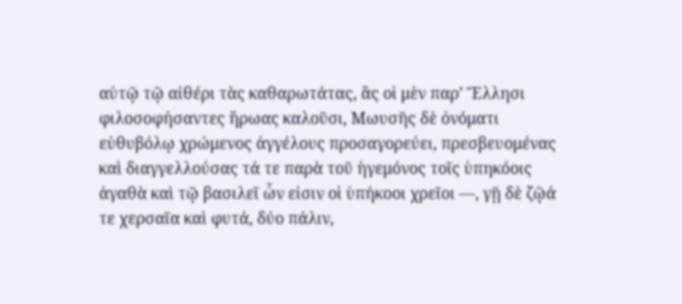αὐτῷ τῷ αἰθέρι τὰς καθαρωτάτας, ἃς οἱ μὲν παρ’ Ἕλλησι φιλοσοφήσαντες ἥρωας καλοῦσι, Μωυσῆς δὲ ὀνόματι εὐθυβόλῳ χρώμενος ἀγγέλους προσαγορεύει, πρεσβευομένας καὶ διαγγελλούσας τά τε παρὰ τοῦ ἡγεμόνος τοῖς ὑπηκόοις ἀγαθὰ καὶ τῷ βασιλεῖ ὧν εἰσιν οἱ ὑπήκοοι χρεῖοι —, γῇ δὲ ζῷά τε χερσαῖα καὶ φυτά, δύο πάλιν,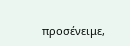προσένειμε,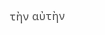τὴν αὐτὴν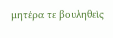μητέρα τε βουληθεὶς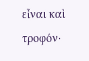εἶναι καὶ τροφόν·